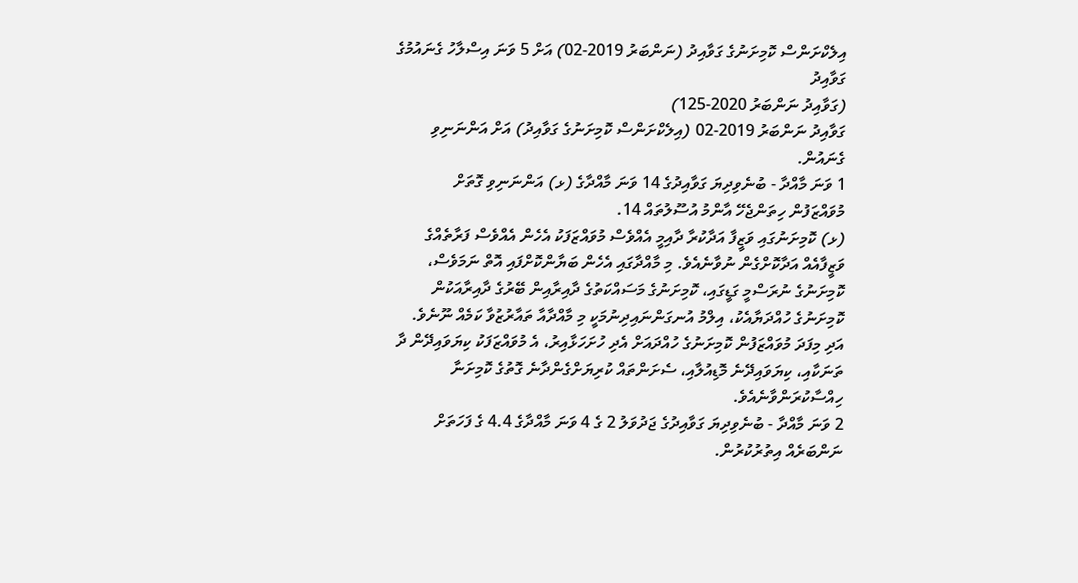އިލެކްށަންސް ކޮމިށަނުގެ ގަވާއިދު (ނަންބަރު 2019-02) އަށް 5 ވަނަ އިސްލާހު ގެނައުމުގެ ގަވާއިދު
(ގަވާއިދު ނަންބަރު 2020-125)
ގަވާއިދު ނަންބަރު 2019-02 (އިލެކްށަންސް ކޮމިށަނުގެ ގަވާއިދު) އަށް އަންނަނިވި ގެނައުން.
1 ވަނަ މާއްދާ - ބުނެވިދިޔަ ގަވާއިދުގެ 14 ވަނަ މާއްދާގެ (ޅ) އަންނަނިވި ގޮތަށް
މުވައްޒަފުން ހިތަންޖެހޭ އާންމު އުސޫލުތައް 14.
(ޅ) ކޮމިށަނުގައި ވަޒީފާ އަދާކުރާ ދާއިމީ އެއްވެސް މުވައްޒަފަކު އެހެން އެއްވެސް ފަރާތެއްގެ ވަޒީފާއެއް އަދާކޮށްގެން ނުވާނެއެވެ. މި މާއްދާގައި އެހެން ބަޔާންކޮށްފައި އޮތް ނަމަވެސް، ކޮމިށަނުގެ ނުރަސްމީ ގަޑީގައި، ކޮމިށަނުގެ މަސައްކަތުގެ ދާއިރާއިން ބޭރުގެ ދާއިރާއަކުން ކޮމިށަނުގެ ހުއްދަޔާއެކު، އިލްމު އުނގަންނައިދިނުމަކީ މި މާއްދާއާ ތައާރުޒުވާ ކަމެއް ނޫނެވެ. އަދި މިފަދަ މުވައްޒަފުން ކޮމިށަނުގެ ހުއްދައަށް އެދި ހުށަހަޅާއިރު، އެ މުވައްޒަފަކު ކިޔަވައިދޭން ދާ ތަނަކާއި، ކިޔަވައިދޭނެ މޮޑިއުލާއި، ސެށަންތައް ކުރިޔަށްގެންދާނެ ގޮތުގެ ކޮމިށަނާ ހިއްސާކުރަންވާނެއެވެ.
2 ވަނަ މާއްދާ - ބުނެވިދިޔަ ގަވާއިދުގެ ޖަދުވަލު 2 ގެ 4 ވަނަ މާއްދާގެ 4.4 ގެ ފަހަތަށް ނަންބަރެއް އިތުރުކުރުން.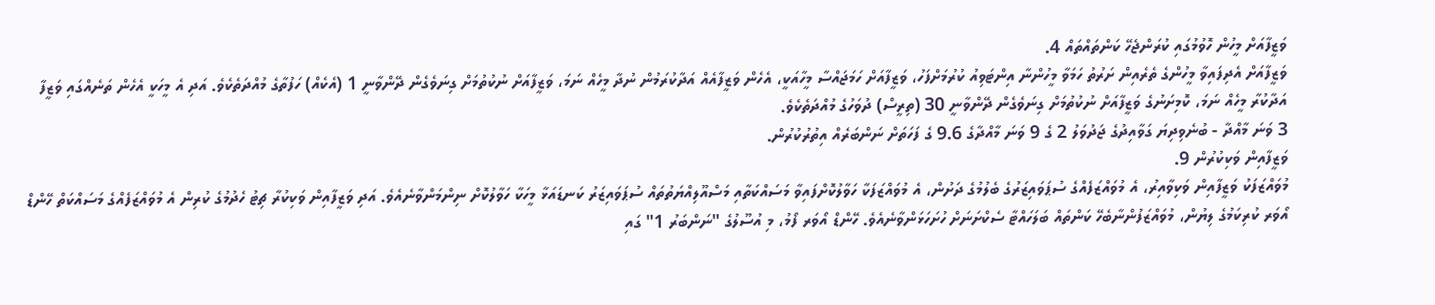ވަޒީފާއަށް މީހުން ހޮވުމުގައި ކުރަންޖެހޭ ކަންތައްތައް 4.
ވަޒީފާއަށް އެދިފައިވާ މީހުންގެ ތެރެއިން ށަރުތު ހަމަވާ މީހުންނާ އިންޓަވިއު ކުރުމަށްފަހު، ވަޒީފާއަށް ހަމަޖައްސާ މީހާއަކީ، އެހެން ވަޒީފާއެއް އަދާކުރަމުން ނުދާ މީހެއް ނަމަ، ވަޒީފާއަށް ނުކުތުމަށް ގިނަވެގެން ދޭންވާނީ 1 (އެކެއް) ހަފުތާގެ މުއްދަތެކެވެ. އަދި އެ މީހަކީ އެހެން ތަނެއްގައި ވަޒީފާ އަދާކުރާ މީހެއް ނަމަ، ކޮމިށަނުގެ ވަޒީފާއަށް ނުކުތުމަށް ގިނަވެގެން ދޭންވާނީ 30 (ތިރީސް) ދުވަހުގެ މުއްދަތެކެވެ.
3 ވަނަ މާއްދާ - ބުނެވިދިޔަ ގަވާއިދުގެ ޖަދުވަލު 2 ގެ 9 ވަނަ މާއްދާގެ 9.6 ގެ ފަހަތަށް ނަންބަރެއް އިތުރުކުރުން.
ވަޒީފާއިން ވަކިކުރުން 9.
މުވައްޒަފަކު ވަޒީފާއިން ވަކިވާއިރު، އެ މުވައްޒަފެއްގެ ސުޕަވައިޒަރުގެ ބެލުމުގެ ދަށުން، އެ މުވައްޒަފަކާ ހަވާލުކޮށްފައިވާ މަސައްކަތާއި މަސްއޫލިއްޔަތުތައް ސުޕަވައިޒަރު ކަނޑައަޅާ މީހަކާ ހަވާލުކޮށް ނިންމަންވާނެއެވެ. އަދި ވަޒީފާއިން ވަކިކުރާ ޗިޓު ހެދުމުގެ ކުރިން އެ މުވައްޒަފެއްގެ މަސައްކަތް ހޭންޑް އޯވަރ ކުރިކަމުގެ ލިޔުން، މުވައްޒަފުންނާބެހޭ ކަންތައް ބަލަހައްޓާ ސެކްށަނަށް ހުށަހަޅަންވާނެއެވެ. ހޭންޑް އޯވަރ ފޯމު، މި އުސޫލުގެ "ނަންބަރު 1" ގައި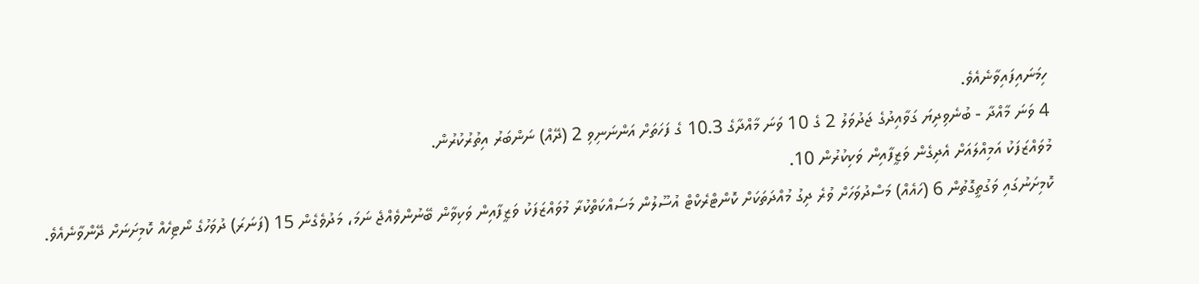ހިމަނައިފައިވާނެއެވެ.
4 ވަނަ މާއްދާ - ބުނެވިދިޔަ ގަވާއިދުގެ ޖަދުވަލު 2 ގެ 10 ވަނަ މާއްދާގެ 10.3 ގެ ފަހަތަށް އަންނަނިވި 2 (ދޭއް) ނަންބަރު އިތުރުކުރުން.
މުވައްޒަފަކު އަމިއްލައަށް އެދިގެން ވަޒީފާއިން ވަކިކުރުން 10.
ކޮމިށަނުގައި ވަގުތީގޮތުން 6 (ހައެއް) މަސްދުވަހަށް ވުރެ ދިގު މުއްދަތަކަށް ކޮންޓްރެކްޓް އުސޫލުން މަސައްކަތްކުރާ މުވައްޒަފަކު ވަޒީފާއިން ވަކިވާން ބޭނުންވެއްޖެ ނަމަ، މަދުވެގެން 15 (ފަނަރަ) ދުވަހުގެ ނޯޓިހެއް ކޮމިށަނަށް ދޭންވާނެއެވެ.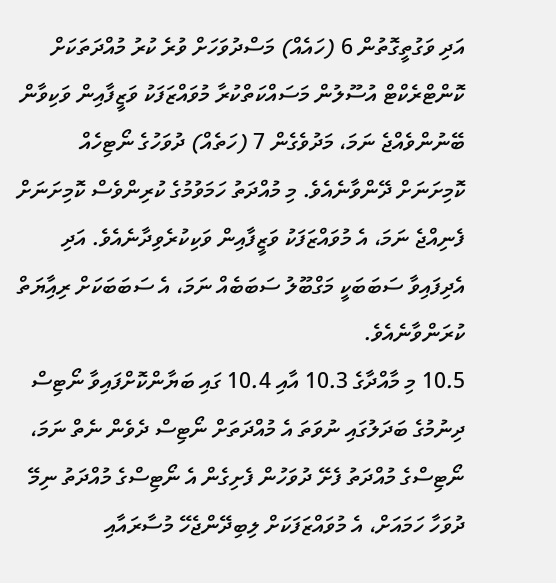އަދި ވަގުތީގޮތުން 6 (ހައެއް) މަސްދުވަހަށް ވުރެ ކުރު މުއްދަތަކަށް ކޮންޓްރެކްޓް އުސޫލުން މަސައްކަތްކުރާ މުވައްޒަފަކު ވަޒީފާއިން ވަކިވާން ބޭނުންވެއްޖެ ނަމަ، މަދުވެގެން 7 (ހަތެއް) ދުވަހުގެ ނޯޓިހެއް ކޮމިށަނަށް ދޭންވާނެއެވެ. މި މުއްދަތު ހަމަވުމުގެ ކުރިންވެސް ކޮމިށަނަށް ފެނިއްޖެ ނަމަ، އެ މުވައްޒަފަކު ވަޒީފާއިން ވަކިކުރެވިދާނެއެވެ. އަދި އެދިފައިވާ ސަބަބަކީ މަގްބޫލު ސަބަބެއް ނަމަ، އެ ސަބަބަކަށް ރިއިާޔަތް ކުރަންވާނެއެވެ.
10.5 މި މާއްދާގެ 10.3 އާއި 10.4 ގައި ބަޔާންކޮށްފައިވާ ނޯޓިސް ދިނުމުގެ ބަދަލުގައި ނުވަތަ އެ މުއްދަތަށް ނޯޓިސް ދެވެން ނެތް ނަމަ، ނޯޓިސްގެ މުއްދަތު ފެށޭ ދުވަހުން ފެށިގެން އެ ނޯޓިސްގެ މުއްދަތު ނިމޭ ދުވަހާ ހަމައަށް، އެ މުވައްޒަފަކަށް ލިބިދޭންޖެހޭ މުސާރައާއި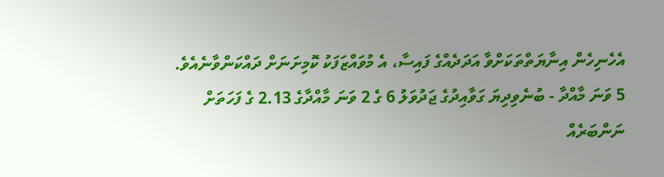އެހެނިހެން އިނާޔަތްތަކަށްވާ އަދަދެއްގެ ފައިސާ، އެ މުވައްޒަފަކު ކޮމިށަނަށް ދައްކަންވާނެއެވެ.
5 ވަނަ މާއްދާ - ބުނެވިދިޔަ ގަވާއިދުގެ ޖަދުވަލު 6 ގެ 2 ވަނަ މާއްދާގެ 2.13 ގެ ފަހަތަށް ނަންބަރެއް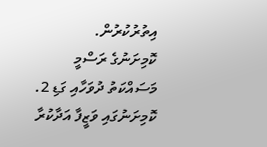އިތުރުކުރުން.
ކޮމިށަނުގެ ރަސްމީ މަސައްކަތު ދުވަހާއި ގަޑި 2.
ކޮމިށަނުގައި ވަޒީފާ އަދާކުރާ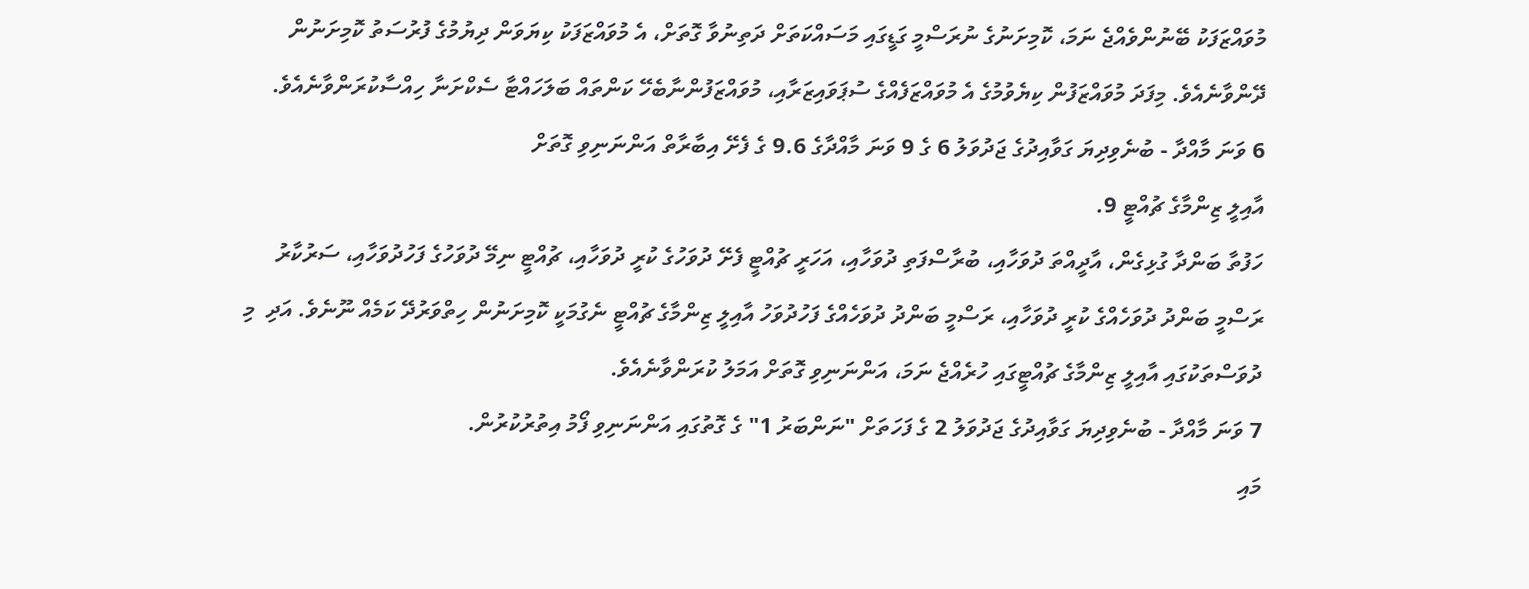މުވައްޒަފަކު ބޭނުންވެއްޖެ ނަމަ، ކޮމިށަނުގެ ނުރަސްމީ ގަޑީގައި މަސައްކަތަށް ދަތިނުވާ ގޮތަށް، އެ މުވައްޒަފަކު ކިޔަވަން ދިޔުމުގެ ފުރުސަތު ކޮމިށަނުން ދޭންވާނެއެވެ. މިފަދަ މުވައްޒަފުން ކިޔެވުމުގެ އެ މުވައްޒަފެއްގެ ސުޕަވައިޒަރާއި، މުވައްޒަފުންނާބެހޭ ކަންތައް ބަލަހައްޓާ ސެކްށަނާ ހިއްސާކުރަންވާނެއެވެ.
6 ވަނަ މާއްދާ - ބުނެވިދިޔަ ގަވާއިދުގެ ޖަދުވަލު 6 ގެ 9 ވަނަ މާއްދާގެ 9.6 ގެ ފެށޭ އިބާރާތް އަންނަނިވި ގޮތަށް
އާއިލީ ޒިންމާގެ ޗުއްޓީ 9.
ހަފުތާ ބަންދާ ގުޅިގެން، އާދީއްތަ ދުވަހާއި، ބުރާސްފަތި ދުވަހާއި، އަހަރީ ޗުއްޓީ ފެށޭ ދުވަހުގެ ކުރީ ދުވަހާއި، ޗުއްޓީ ނިމޭ ދުވަހުގެ ފަހުދުވަހާއި، ސަރުކާރު ރަސްމީ ބަންދު ދުވަހެއްގެ ކުރީ ދުވަހާއި، ރަސްމީ ބަންދު ދުވަހެއްގެ ފަހުދުވަހު އާއިލީ ޒިންމާގެ ޗުއްޓީ ނެގުމަކީ ކޮމިށަނުން ހިތްވަރުދޭ ކަމެއް ނޫނެވެ. އަދި  މި ދުވަސްތަކުގައި އާއިލީ ޒިންމާގެ ޗުއްޓީގައި ހުރެއްޖެ ނަމަ، އަންނަނިވި ގޮތަށް އަމަލު ކުރަންވާނެއެވެ.
7 ވަނަ މާއްދާ - ބުނެވިދިޔަ ގަވާއިދުގެ ޖަދުވަލު 2 ގެ ފަހަތަށް "ނަންބަރު 1" ގެ ގޮތުގައި އަންނަނިވި ފޯމު އިތުރުކުރުން.
މައި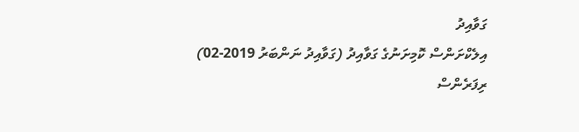ގަވާއިދު
އިލެކްށަންސް ކޮމިށަނުގެ ގަވާއިދު (ގަވާއިދު ނަންބަރު 2019-02)
ރިފަރެންސް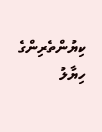ކިޔުންތެރިންގެ ހިޔާލު